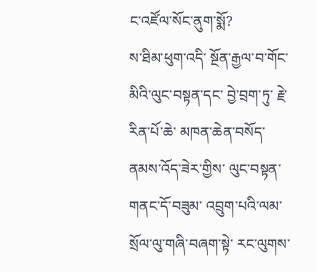ང་འཛོལ་སོང་ནུག་སྨོ?
ས་ཐིམ་ཕུག་འདི་ སྔོན་རྒྱལ་བ་གོང་མིའི་ལུང་བསྟན་དང་ བྱེ་བྲག་ཏུ་ རྗེ་རིན་པོ་ཆེ་ མཁན་ཆེན་བསོད་ནམས་འོད་ཟེར་གྱིས་ ལུང་བསྟན་གནང་དོ་བཟུམ་ འབྲུག་པའི་ལམ་སྲོལ་ལུ་གཞི་བཞག་སྟེ་ རང་ལུགས་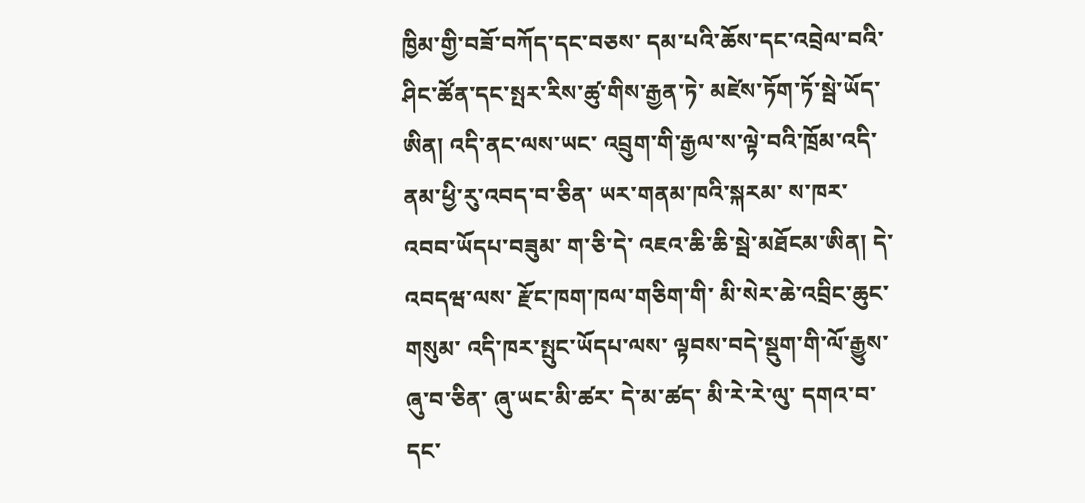ཁྱིམ་གྱི་བཟོ་བཀོད་དང་བཅས་ དམ་པའི་ཆོས་དང་འབྲེལ་བའི་ ཤིང་ཚོན་དང་སྤར་རིས་ཚུ་གིས་རྒྱན་ཏེ་ མཛེས་ཏོག་ཏོ་སྦེ་ཡོད་ཨིན། འདི་ནང་ལས་ཡང་ འབྲུག་གི་རྒྱལ་ས་ལྟེ་བའི་ཁྲོམ་འདི་ ནམ་ཕྱི་རུ་འབད་བ་ཅིན་ ཡར་གནམ་ཁའི་སྐརམ་ ས་ཁར་འབབ་ཡོདཔ་བཟུམ་ ག་ཅི་དེ་ འཇའ་ཆི་ཆི་སྦེ་མཐོངམ་ཨིན། དེ་འབདཝ་ལས་ རྫོང་ཁག་ཁལ་གཅིག་གི་ མི་སེར་ཆེ་འབྲིང་ཆུང་གསུམ་ འདི་ཁར་སྤུང་ཡོདཔ་ལས་ ལྟབས་བདེ་སྡུག་གི་ལོ་རྒྱུས་ཞུ་བ་ཅིན་ ཞུ་ཡང་མི་ཚར་ དེ་མ་ཚད་ མི་རེ་རེ་ལུ་ དགའ་བ་དང་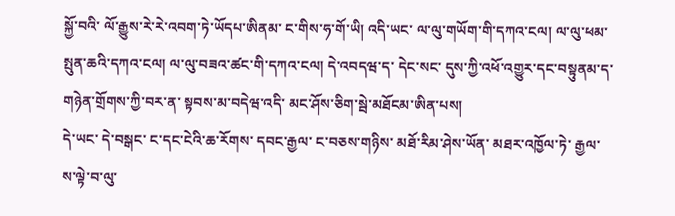སྐྱོ་བའི་ ལོ་རྒྱུས་རེ་རེ་འབག་ཏེ་ཡོདཔ་ཨིནམ་ ང་གིས་ཧ་གོ་ཡི། འདི་ཡང་ ལ་ལུ་གཡོག་གི་དཀའ་ངལ། ལ་ལུ་ཕམ་སྤུན་ཆའི་དཀའ་ངལ། ལ་ལུ་བཟའ་ཚང་གི་དཀའ་ངལ། དེ་འབདཝ་ད་ དེང་སང་ དུས་ཀྱི་འཕོ་འགྱུར་དང་བསྟུནམ་ད་ གཉེན་གྲོགས་ཀྱི་བར་ན་ སྟབས་མ་བདེཝ་འདི་ མང་ཤོས་ཅིག་སྦེ་མཐོངམ་ཨིན་པས།
དེ་ཡང་ དེ་བསྒང་ ང་དང་ངེའི་ཆ་རོགས་ དབང་རྒྱལ་ ང་བཅས་གཉིས་ མཐོ་རིམ་ཤེས་ཡོན་ མཐར་འཁྱོལ་ཏེ་ རྒྱལ་ས་ལྟེ་བ་ལུ་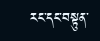རང་དང་བསྟུན་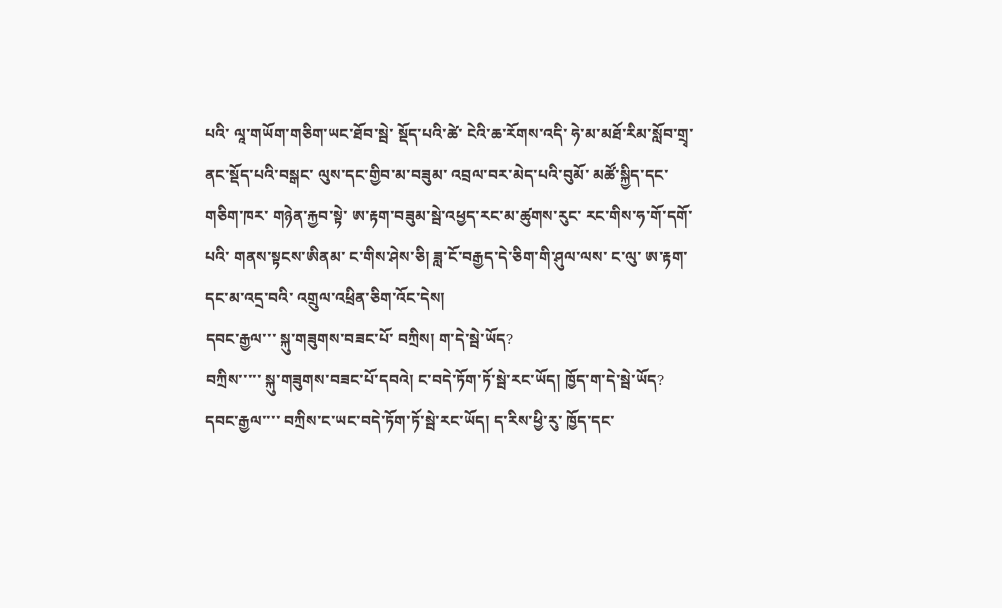པའི་ ལཱ་གཡོག་གཅིག་ཡང་ཐོབ་སྦེ་ སྡོད་པའི་ཚེ་ ངེའི་ཆ་རོགས་འདི་ ཧེ་མ་མཐོ་རིམ་སློབ་གྲྭ་ནང་སྡོད་པའི་བསྒང་ ལུས་དང་གྱིབ་མ་བཟུམ་ འབྲལ་བར་མེད་པའི་བུམོ་ མཚོ་སྐྱིད་དང་གཅིག་ཁར་ གཉེན་རྐྱབ་སྟེ་ ཨ་རྟག་བཟུམ་སྦེ་འཕྱད་རང་མ་ཚུགས་རུང་ རང་གིས་ཧ་གོ་དགོ་པའི་ གནས་སྟངས་ཨིནམ་ ང་གིས་ཤེས་ཅི། ཟླ་ངོ་བརྒྱད་དེ་ཅིག་གི་ཤུལ་ལས་ ང་ལུ་ ཨ་རྟག་དང་མ་འདྲ་བའི་ འགྲུལ་འཕྲིན་ཅིག་འོང་དེས།
དབང་རྒྱལ་་་ སྐུ་གཟུགས་བཟང་པོ་ བཀྲིས། ག་དེ་སྦེ་ཡོད?
བཀྲིས་་་་་ སྐུ་གཟུགས་བཟང་པོ་དབའེ། ང་བདེ་ཏོག་ཏོ་སྦེ་རང་ཡོད། ཁྱོད་ག་དེ་སྦེ་ཡོད?
དབང་རྒྱལ་་་་ བཀྲིས་ང་ཡང་བདེ་ཏོག་ཏོ་སྦེ་རང་ཡོད། ད་རིས་ཕྱི་རུ་ ཁྱོད་དང་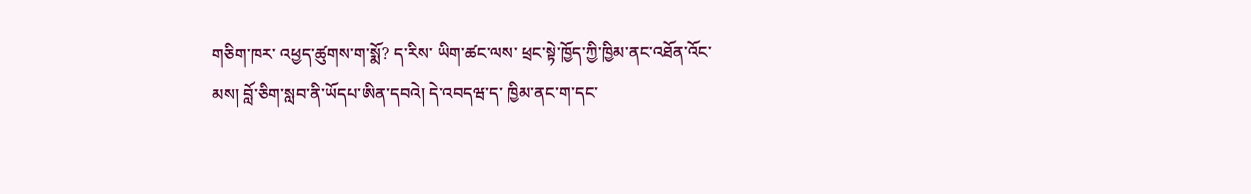གཅིག་ཁར་ འཕྱད་ཚུགས་ག་སྨོ? ད་རིས་ ཡིག་ཚང་ལས་ ཕྲང་སྟེ་ཁྱོད་ཀྱི་ཁྱིམ་ནང་འཐོན་འོང་མས། བློ་ཅིག་སླབ་ནི་ཡོདཔ་ཨིན་དབའེ། དེ་འབདཝ་ད་ ཁྱིམ་ནང་ག་དང་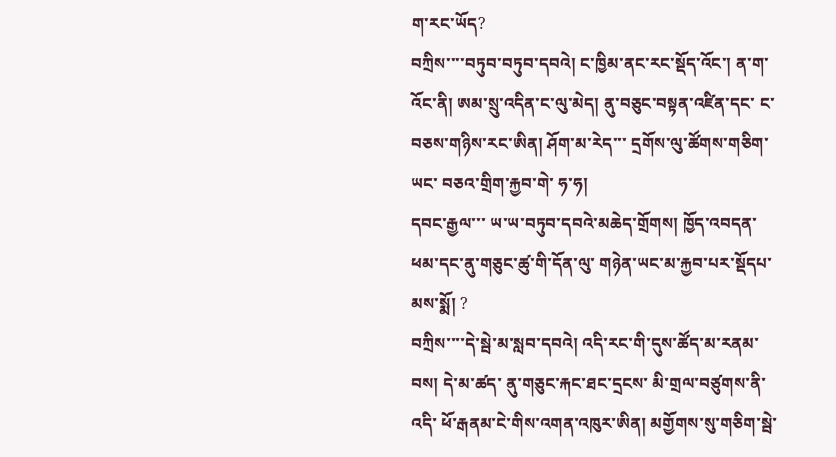ག་རང་ཡོད?
བཀྲིས་་་་བཏུབ་བཏུབ་དབའེ། ང་ཁྱིམ་ནང་རང་སྡོད་འོང་། ན་ག་འོང་ནི། ཨམ་སྲུ་འདིན་ང་ལུ་མེད། ནུ་བཅུང་བསྟན་འཛིན་དང་ ང་བཅས་གཉིས་རང་ཨིན། ཤོག་མ་རེད་་་ དྲགོས་ལུ་ཚོགས་གཅིག་ཡང་ བཅའ་གྲིག་རྐྱབ་གེ་ ཧ་ཧ།
དབང་རྒྱལ་་་ ཡ་ཡ་བཏུབ་དབའེ་མཆེད་གྲོགས། ཁྱོད་འབདན་ ཕམ་དང་ནུ་གཅུང་ཚུ་གི་དོན་ལུ་ གཉེན་ཡང་མ་རྐྱབ་པར་སྡོདཔ་མས་སྨོ། ?
བཀྲིས་་་་དེ་སྦེ་མ་སླབ་དབའེ། འདི་རང་གི་དུས་ཚོད་མ་རནམ་བས། དེ་མ་ཚད་ ནུ་གཅུང་རྐང་ཐང་དྲངས་ མི་གྲལ་བཙུགས་ནི་འདི་ ཕོ་རྒནམ་ངེ་གིས་འགན་འཁུར་ཨིན། མགྱོགས་སུ་གཅིག་སྦེ་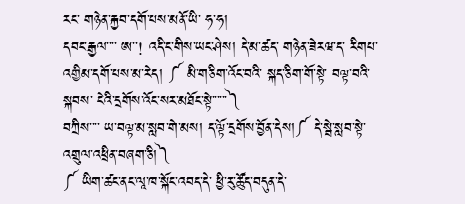རང་ གཉེན་རྐྱབ་དགོ་པས་མནོ་ཡི་ ཧ་ཧ།
དབང་རྒྱལ་་་་ ཨ་་! འདི་ང་གིས་ཡང་ཤེས། དེ་མ་ཚད་ གཉེན་ཟེརཝ་ད་ རིགཔ་འགྱིམ་དགོ་པས་མ་རེད། ༼ མི་གཅིག་འོང་བའི་ སྐད་ཅིག་གོ་སྟེ་ བལྟ་བའི་སྐབས་ ངེའི་དྲགོས་འོང་སར་མཐོང་སྟེ་་་་་་༽
བཀྲིས་་་་ ཡ་བལྟ་མ་སླབ་གེ་མས། ད་ལྟོ་དྲགོས་བྱོན་དེས།༼ དེ་སྦེ་སླབ་སྟེ་འགྲུལ་འཕྲིན་བཞག་ཅི།༽
༼ ཡིག་ཚང་ནང་ལཱ་ཁ་སྐོང་འབད་དེ་ ཕྱི་རུ་ཚོུད་བདུན་དེ་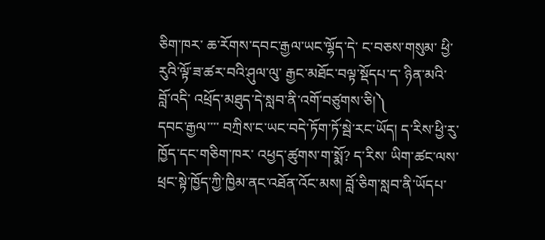ཅིག་ཁར་ ཆ་རོགས་དབང་རྒྱལ་ཡང་ལྷོད་དེ་ ང་བཅས་གསུམ་ ཕྱི་རུའི་ལྟོ་ཟ་ཚར་བའི་ཤུལ་ལུ་ རྒྱང་མཐོང་བལྟ་སྡོདཔ་ད་ ཉིན་མའི་བློ་འདི་ འཕྲོད་མཐུད་དེ་སླབ་ནི་འགོ་བཙུགས་ཅི།༽
དབང་རྒྱལ་་་་ བཀྲིས་ང་ཡང་བདེ་ཏོག་ཏོ་སྦེ་རང་ཡོད། ད་རིས་ཕྱི་རུ་ ཁྱོད་དང་གཅིག་ཁར་ འཕྱད་ཚུགས་ག་སྨོ? ད་རིས་ ཡིག་ཚང་ལས་ ཕྲང་སྟེ་ཁྱོད་ཀྱི་ཁྱིམ་ནང་འཐོན་འོང་མས། བློ་ཅིག་སླབ་ནི་ཡོདཔ་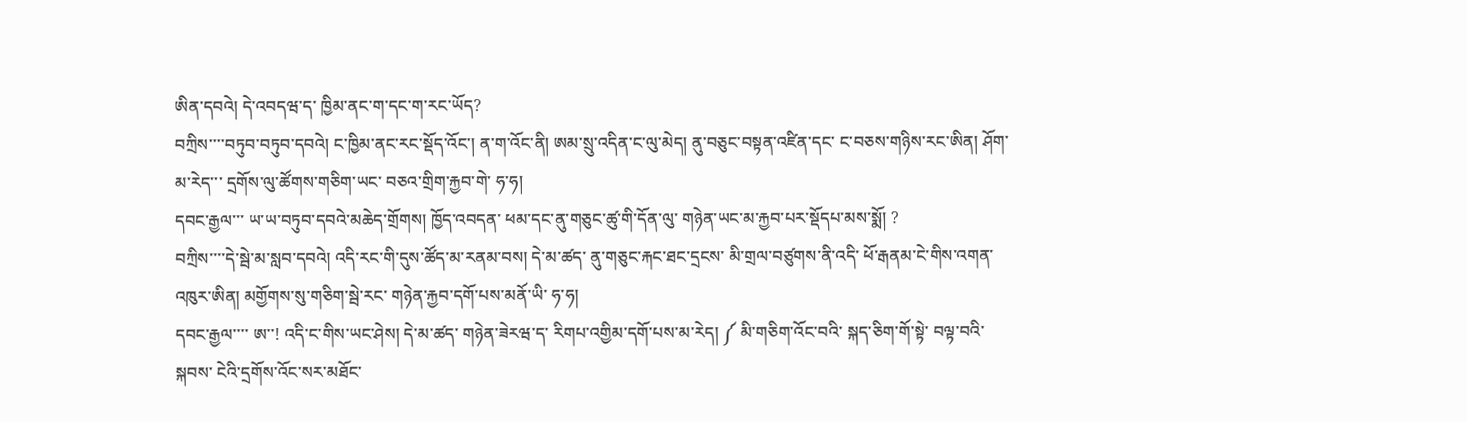ཨིན་དབའེ། དེ་འབདཝ་ད་ ཁྱིམ་ནང་ག་དང་ག་རང་ཡོད?
བཀྲིས་་་་བཏུབ་བཏུབ་དབའེ། ང་ཁྱིམ་ནང་རང་སྡོད་འོང་། ན་ག་འོང་ནི། ཨམ་སྲུ་འདིན་ང་ལུ་མེད། ནུ་བཅུང་བསྟན་འཛིན་དང་ ང་བཅས་གཉིས་རང་ཨིན། ཤོག་མ་རེད་་་ དྲགོས་ལུ་ཚོགས་གཅིག་ཡང་ བཅའ་གྲིག་རྐྱབ་གེ་ ཧ་ཧ།
དབང་རྒྱལ་་་ ཡ་ཡ་བཏུབ་དབའེ་མཆེད་གྲོགས། ཁྱོད་འབདན་ ཕམ་དང་ནུ་གཅུང་ཚུ་གི་དོན་ལུ་ གཉེན་ཡང་མ་རྐྱབ་པར་སྡོདཔ་མས་སྨོ། ?
བཀྲིས་་་་དེ་སྦེ་མ་སླབ་དབའེ། འདི་རང་གི་དུས་ཚོད་མ་རནམ་བས། དེ་མ་ཚད་ ནུ་གཅུང་རྐང་ཐང་དྲངས་ མི་གྲལ་བཙུགས་ནི་འདི་ ཕོ་རྒནམ་ངེ་གིས་འགན་འཁུར་ཨིན། མགྱོགས་སུ་གཅིག་སྦེ་རང་ གཉེན་རྐྱབ་དགོ་པས་མནོ་ཡི་ ཧ་ཧ།
དབང་རྒྱལ་་་་ ཨ་་! འདི་ང་གིས་ཡང་ཤེས། དེ་མ་ཚད་ གཉེན་ཟེརཝ་ད་ རིགཔ་འགྱིམ་དགོ་པས་མ་རེད། ༼ མི་གཅིག་འོང་བའི་ སྐད་ཅིག་གོ་སྟེ་ བལྟ་བའི་སྐབས་ ངེའི་དྲགོས་འོང་སར་མཐོང་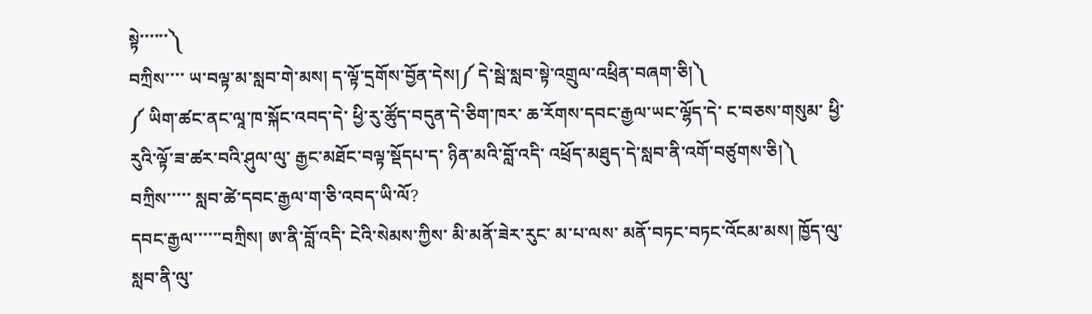སྟེ་་་་་་༽
བཀྲིས་་་་ ཡ་བལྟ་མ་སླབ་གེ་མས། ད་ལྟོ་དྲགོས་བྱོན་དེས།༼ དེ་སྦེ་སླབ་སྟེ་འགྲུལ་འཕྲིན་བཞག་ཅི།༽
༼ ཡིག་ཚང་ནང་ལཱ་ཁ་སྐོང་འབད་དེ་ ཕྱི་རུ་ཚོུད་བདུན་དེ་ཅིག་ཁར་ ཆ་རོགས་དབང་རྒྱལ་ཡང་ལྷོད་དེ་ ང་བཅས་གསུམ་ ཕྱི་རུའི་ལྟོ་ཟ་ཚར་བའི་ཤུལ་ལུ་ རྒྱང་མཐོང་བལྟ་སྡོདཔ་ད་ ཉིན་མའི་བློ་འདི་ འཕྲོད་མཐུད་དེ་སླབ་ནི་འགོ་བཙུགས་ཅི།༽
བཀྲིས་་་་་ སླབ་ཚེ་དབང་རྒྱལ་ག་ཅི་འབད་ཡི་ལོ?
དབང་རྒྱལ་་་་་་བཀྲིས། ཨ་ནི་བློ་འདི་ ངེའི་སེམས་ཀྱིས་ མི་མནོ་ཟེར་རུང་ མ་པ་ལས་ མནོ་བཏང་བཏང་འོངམ་མས། ཁྱོད་ལུ་སླབ་ནི་ལུ་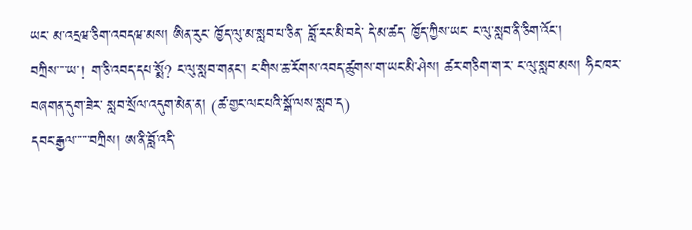ཡང་ མ་འདྲཝ་ཅིག་འབདཝ་མས། ཨིན་རུང་ ཁྱོད་ལུ་མ་སླབ་པ་ཅིན་ བློ་རང་མི་བདེ་ དེ་མ་ཚད་ ཁྱོད་ཀྱིས་ཡང་ ང་ལུ་སླབ་ནི་ཅིག་འོང་།
བཀྲིས་་་་ཡ་! ག་ཅི་འབད་དཔ་སྨོ? ང་ལུ་སླབ་གནང་། ང་གིས་ཆ་རོགས་འབད་ཚུགས་ག་ཡང་མི་ཤེས། ཚར་གཅིག་ག་ར་ ང་ལུ་སླབ་མས། ཧིང་ཁར་བཞགན་དུག་ཟེར་ སླབ་སྲོལ་འདུག་མེན་ན། (ཚ་གྱང་ལང་པའི་སྒོ་ལས་སླབ་ད)
དབང་རྒྱལ་་་་་་བཀྲིས། ཨ་ནི་བློ་འདི་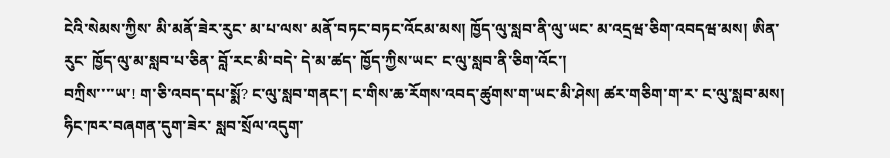ངེའི་སེམས་ཀྱིས་ མི་མནོ་ཟེར་རུང་ མ་པ་ལས་ མནོ་བཏང་བཏང་འོངམ་མས། ཁྱོད་ལུ་སླབ་ནི་ལུ་ཡང་ མ་འདྲཝ་ཅིག་འབདཝ་མས། ཨིན་རུང་ ཁྱོད་ལུ་མ་སླབ་པ་ཅིན་ བློ་རང་མི་བདེ་ དེ་མ་ཚད་ ཁྱོད་ཀྱིས་ཡང་ ང་ལུ་སླབ་ནི་ཅིག་འོང་།
བཀྲིས་་་་ཡ་! ག་ཅི་འབད་དཔ་སྨོ? ང་ལུ་སླབ་གནང་། ང་གིས་ཆ་རོགས་འབད་ཚུགས་ག་ཡང་མི་ཤེས། ཚར་གཅིག་ག་ར་ ང་ལུ་སླབ་མས། ཧིང་ཁར་བཞགན་དུག་ཟེར་ སླབ་སྲོལ་འདུག་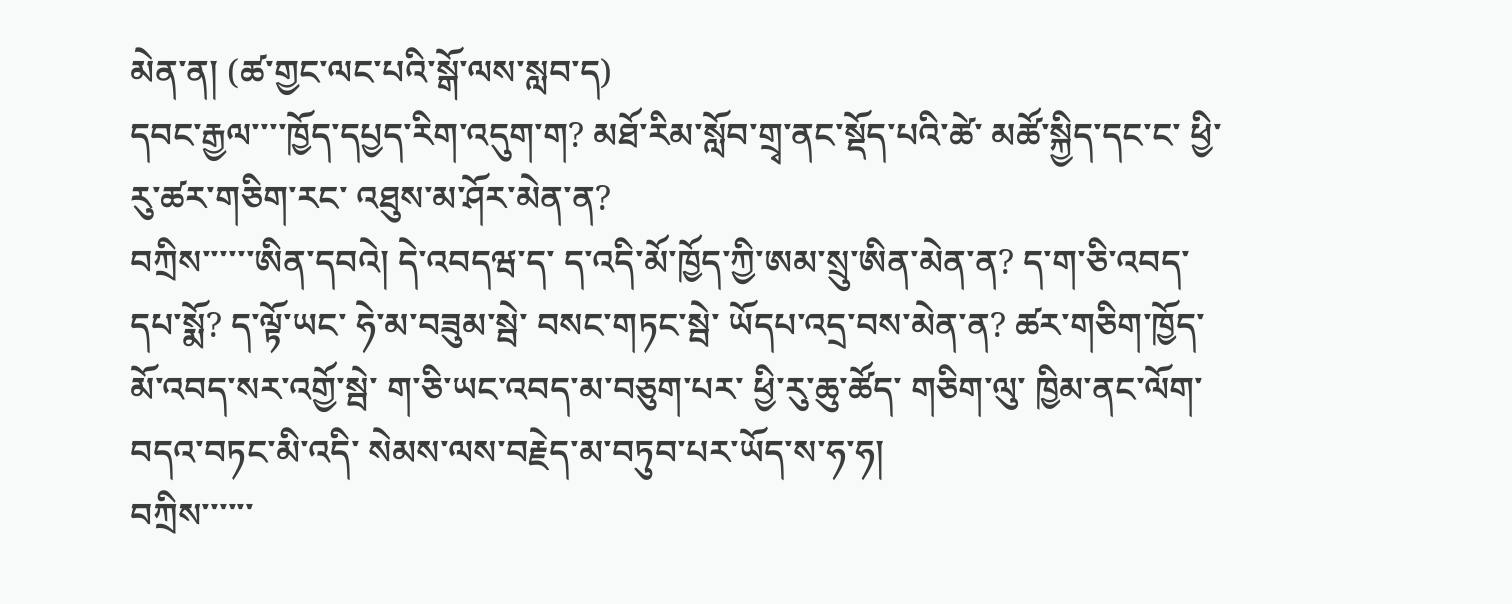མེན་ན། (ཚ་གྱང་ལང་པའི་སྒོ་ལས་སླབ་ད)
དབང་རྒྱལ་་་་ཁྱོད་དཔྱད་རིག་འདུག་ག? མཐོ་རིམ་སློབ་གྲྭ་ནང་སྡོད་པའི་ཚེ་ མཚོ་སྐྱིད་དང་ང་ ཕྱི་རུ་ཚར་གཅིག་རང་ འཐུས་མ་ཤོར་མེན་ན?
བཀྲིས་་་་་་ཨིན་དབའེ། དེ་འབདཝ་ད་ ད་འདི་མོ་ཁྱོད་ཀྱི་ཨམ་སྲུ་ཨིན་མེན་ན? ད་ག་ཅི་འབད་དཔ་སྨོ? ད་ལྟོ་ཡང་ ཧེ་མ་བཟུམ་སྦེ་ བསང་གཏང་སྦེ་ ཡོདཔ་འདྲ་བས་མེན་ན? ཚར་གཅིག་ཁྱོད་ མོ་འབད་སར་འགྱོ་སྦེ་ ག་ཅི་ཡང་འབད་མ་བཅུག་པར་ ཕྱི་རུ་ཆུ་ཚོད་ གཅིག་ལུ་ ཁྱིམ་ནང་ལོག་བདའ་བཏང་མི་འདི་ སེམས་ལས་བརྗེད་མ་བཏུབ་པར་ཡོད་ས་ཧ་ཧ།
བཀྲིས་་་་་་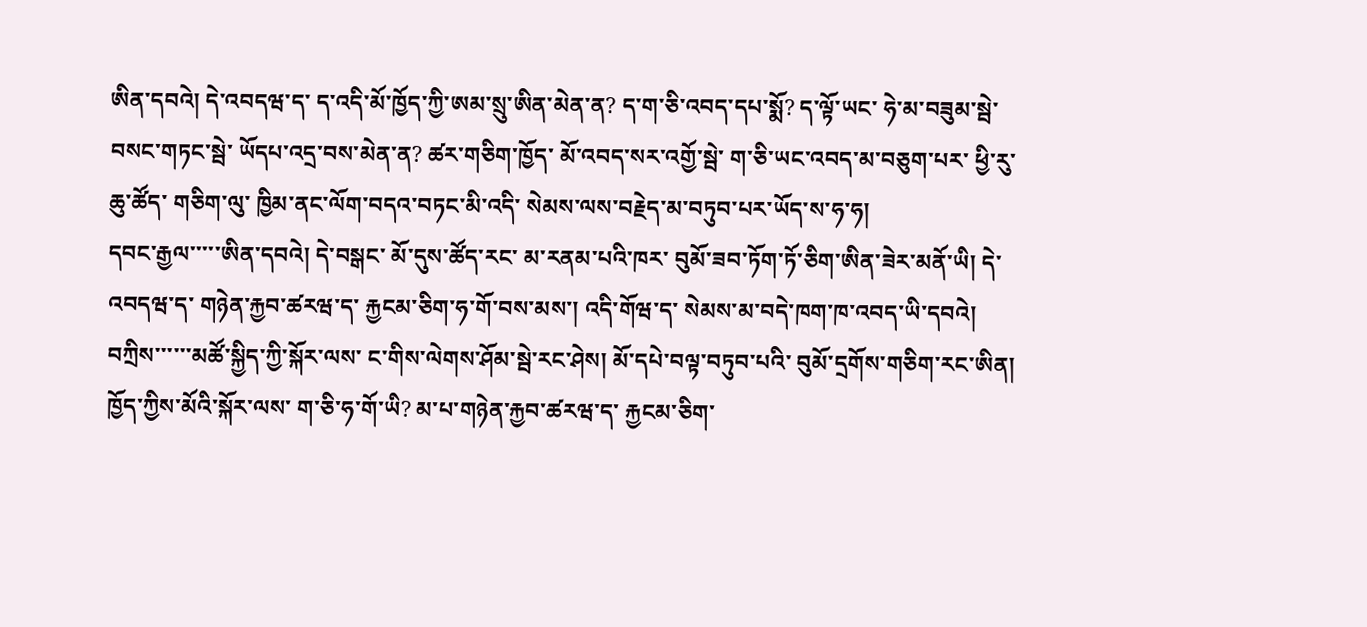ཨིན་དབའེ། དེ་འབདཝ་ད་ ད་འདི་མོ་ཁྱོད་ཀྱི་ཨམ་སྲུ་ཨིན་མེན་ན? ད་ག་ཅི་འབད་དཔ་སྨོ? ད་ལྟོ་ཡང་ ཧེ་མ་བཟུམ་སྦེ་ བསང་གཏང་སྦེ་ ཡོདཔ་འདྲ་བས་མེན་ན? ཚར་གཅིག་ཁྱོད་ མོ་འབད་སར་འགྱོ་སྦེ་ ག་ཅི་ཡང་འབད་མ་བཅུག་པར་ ཕྱི་རུ་ཆུ་ཚོད་ གཅིག་ལུ་ ཁྱིམ་ནང་ལོག་བདའ་བཏང་མི་འདི་ སེམས་ལས་བརྗེད་མ་བཏུབ་པར་ཡོད་ས་ཧ་ཧ།
དབང་རྒྱལ་་་་་ཨིན་དབའེ། དེ་བསྒང་ མོ་དུས་ཚོད་རང་ མ་རནམ་པའི་ཁར་ བུམོ་ཟབ་ཏོག་ཏོ་ཅིག་ཨིན་ཟེར་མནོ་ཡི། དེ་འབདཝ་ད་ གཉེན་རྐྱབ་ཚརཝ་ད་ རྐྱངམ་ཅིག་ཧ་གོ་བས་མས་། འདི་གོཝ་ད་ སེམས་མ་བདེ་ཁག་ཁ་འབད་ཡི་དབའེ།
བཀྲིས་་་་་་མཚོ་སྐྱིད་ཀྱི་སྐོར་ལས་ ང་གིས་ལེགས་ཤོམ་སྦེ་རང་ཤེས། མོ་དཔེ་བལྟ་བཏུབ་པའི་ བུམོ་དྲགོས་གཅིག་རང་ཨིན། ཁྱོད་ཀྱིས་མོའི་སྐོར་ལས་ ག་ཅི་ཧ་གོ་ཡི? མ་པ་གཉེན་རྐྱབ་ཚརཝ་ད་ རྐྱངམ་ཅིག་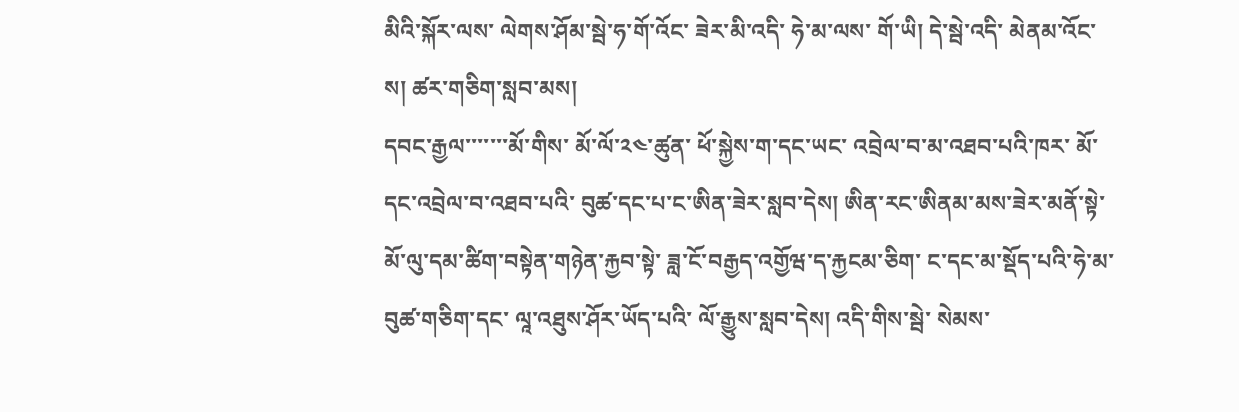མིའི་སྐོར་ལས་ ལེགས་ཤོམ་སྦེ་ཧ་གོ་འོང་ ཟེར་མི་འདི་ ཧེ་མ་ལས་ གོ་ཡི། དེ་སྦེ་འདི་ མེནམ་འོང་ས། ཚར་གཅིག་སླབ་མས།
དབང་རྒྱལ་་་་་་་མོ་གིས་ མོ་ལོ་༢༤་ཚུན་ ཕོ་སྐྱེས་ག་དང་ཡང་ འབྲེལ་བ་མ་འཐབ་པའི་ཁར་ མོ་དང་འབྲེལ་བ་འཐབ་པའི་ བུཚ་དང་པ་ང་ཨིན་ཟེར་སླབ་དེས། ཨིན་རང་ཨིནམ་མས་ཟེར་མནོ་སྟེ་ མོ་ལུ་དམ་ཚིག་བསྟེན་གཉེན་རྐྱབ་སྟེ་ ཟླ་ངོ་བརྒྱད་འགྱོཝ་ད་རྐྱངམ་ཅིག་ ང་དང་མ་སྡོད་པའི་ཧེ་མ་ བུཚ་གཅིག་དང་ ལཱ་འཐུས་ཤོར་ཡོད་པའི་ ལོ་རྒྱུས་སླབ་དེས། འདི་གིས་སྦེ་ སེམས་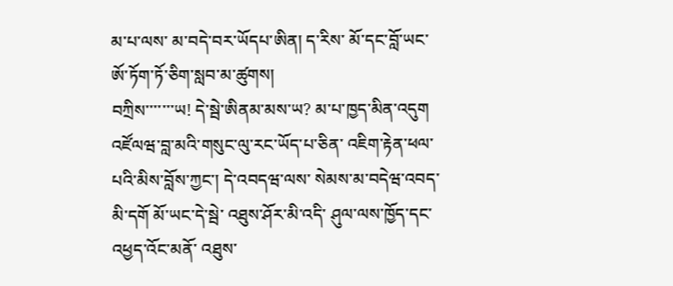མ་པ་ལས་ མ་བདེ་བར་ཡོདཔ་ཨིན། ད་རིས་ མོ་དང་བློ་ཡང་ ཨོ་ཏོག་ཏོ་ཅིག་སླབ་མ་ཚུགས།
བཀྲིས་་་་་་་ཡ! དེ་སྦེ་ཨིནམ་མས་ཡ? མ་པ་ཁྱད་མིན་འདུག འཛོལཝ་བླ་མའི་གསུང་ལུ་རང་ཡོད་པ་ཅིན་ འཇིག་རྟེན་ཕལ་པའི་མིས་བློས་ཀྱང་། དེ་འབདཝ་ལས་ སེམས་མ་བདེཝ་འབད་མི་དགོ མོ་ཡང་དེ་སྦེ་ འཐུས་ཤོར་མི་འདི་ ཤུལ་ལས་ཁྱོད་དང་འཕྱད་འོང་མནོ་ འཐུས་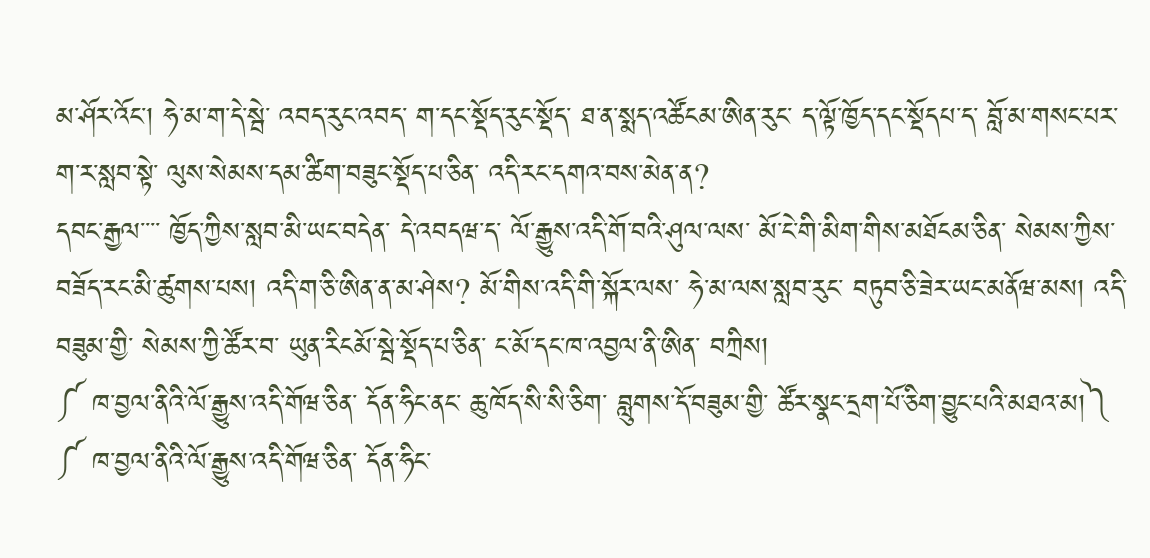མ་ཤོར་འོང་། ཧེ་མ་ག་དེ་སྦེ་ འབད་རུང་འབད་ ག་དང་སྡོད་རུང་སྡོད་ ཐ་ན་སྨད་འཚོངམ་ཨིན་རུང་ ད་ལྟོ་ཁྱོད་དང་སྡོདཔ་ད་ བློ་མ་གསང་པར་ག་ར་སླབ་སྟེ་ ལུས་སེམས་དམ་ཚིག་བཟུང་སྡོད་པ་ཅིན་ འདི་རང་དགའ་བས་མེན་ན?
དབང་རྒྱལ་་་་ ཁྱོད་ཀྱིས་སླབ་མི་ཡང་བདེན་ དེ་འབདཝ་ད་ ལོ་རྒྱུས་འདི་གོ་བའི་ཤུལ་ལས་ མོ་ངེ་གི་མིག་གིས་མཐོངམ་ཅིན་ སེམས་ཀྱིས་བཟོད་རང་མི་ཚུགས་པས། འདི་ག་ཅི་ཨིན་ན་མ་ཤེས? མོ་གིས་འདི་གི་སྐོར་ལས་ ཧེ་མ་ལས་སླབ་རུང་ བཏུབ་ཅི་ཟེར་ཡང་མནོཝ་མས། འདི་བཟུམ་གྱི་ སེམས་ཀྱི་ཚོར་བ་ ཡུན་རིངམོ་སྦེ་སྡོད་པ་ཅིན་ ང་མོ་དང་ཁ་འབྱལ་ནི་ཨིན་ བཀྲིས།
༼ ཁ་བྱལ་ནིའི་ལོ་རྒྱུས་འདི་གོཝ་ཅིན་ དོན་ཧིང་ནང་ ཆུ་ཁོད་སི་སི་ཅིག་ བླུགས་དོ་བཟུམ་གྱི་ ཚོར་སྣང་དྲག་པོ་ཅིག་བྱུང་པའི་མཐའ་མ།༽
༼ ཁ་བྱལ་ནིའི་ལོ་རྒྱུས་འདི་གོཝ་ཅིན་ དོན་ཧིང་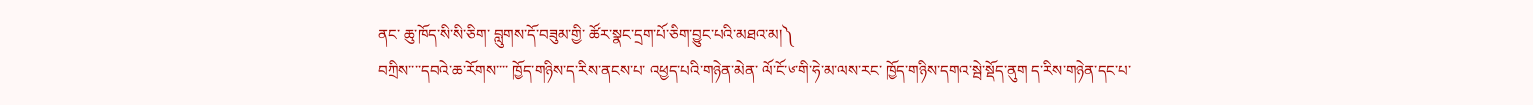ནང་ ཆུ་ཁོད་སི་སི་ཅིག་ བླུགས་དོ་བཟུམ་གྱི་ ཚོར་སྣང་དྲག་པོ་ཅིག་བྱུང་པའི་མཐའ་མ།༽
བཀྲིས་་་་དབའེ་ཆ་རོགས་་་་ ཁྱོད་གཉིས་ད་རིས་ནངས་པ་ འཕྱད་པའི་གཉེན་མེན་ ལོ་ངོ་༦་གི་ཧེ་མ་ལས་རང་ ཁྱོད་གཉིས་དགའ་སྦེ་སྡོད་ནུག ད་རིས་གཉེན་དང་པ་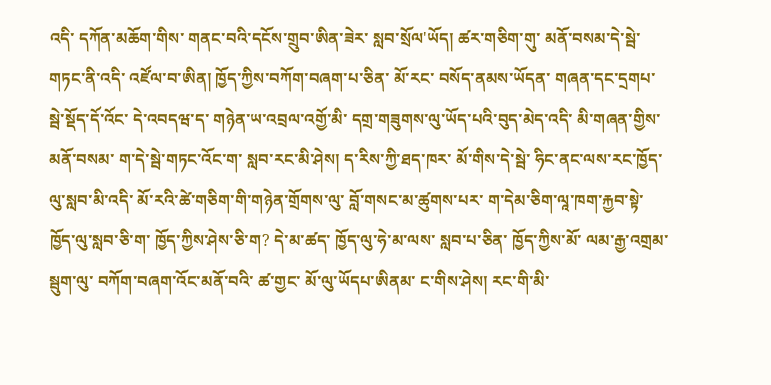འདི་ དཀོན་མཆོག་གིས་ གནང་བའི་དངོས་གྲུབ་ཨིན་ཟེར་ སླབ་སྲོལ'ཡོད། ཚར་གཅིག་གུ་ མནོ་བསམ་དེ་སྦེ་གཏང་ནི་འདི་ འཛོལ་བ་ཨིན། ཁྱོད་ཀྱིས་བཀོག་བཞག་པ་ཅིན་ མོ་རང་ བསོད་ནམས་ཡོདན་ གཞན་དང་དྲགཔ་སྦེ་སྡོད་དོ་འོང་ དེ་འབདཝ་ད་ གཉེན་ཡ་འབྲལ་འགྱོ་མི་ དགྲ་གཟུགས་ལུ་ཡོད་པའི་བུད་མེད་འདི་ མི་གཞན་གྱིས་མནོ་བསམ་ ག་དེ་སྦེ་གཏང་འོང་ག་ སླབ་རང་མི་ཤེས། ད་རིས་ཀྱི་ཐད་ཁར་ མོ་གིས་དེ་སྦེ་ ཧིང་ནང་ལས་རང་ཁྱོད་ལུ་སླབ་མི་འདི་ མོ་རའི་ཚེ་གཅིག་གི་གཉེན་གྲོགས་ལུ་ བློ་གསང་མ་ཚུགས་པར་ ག་དེམ་ཅིག་ལཱ་ཁག་རྐྱབ་སྟེ་ ཁྱོད་ལུ་སླབ་ཅི་ག་ ཁྱོད་ཀྱིས་ཤེས་ཅི་ག? དེ་མ་ཚད་ ཁྱོད་ལུ་ཧེ་མ་ལས་ སླབ་པ་ཅིན་ ཁྱོད་ཀྱིས་མོ་ ལམ་རྒྱ་འགྲམ་སྦུག་ལུ་ བཀོག་བཞག་འོང་མནོ་བའི་ ཚ་གྱང་ མོ་ལུ་ཡོདཔ་ཨིནམ་ ང་གིས་ཤེས། རང་གི་མི་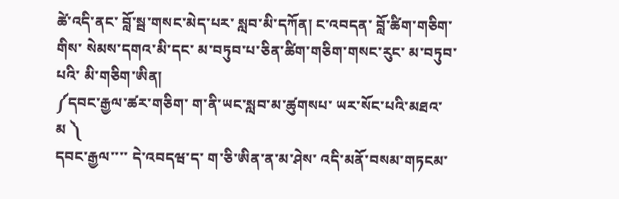ཚེ་འདི་ནང་ བློ་སྦ་གསང་མེད་པར་ སླབ་མི་དཀོན། ང་འབདན་ བློ་ཚིག་གཅིག་གིས་ སེམས་དགའ་མི་དང་ མ་བཏུབ་པ་ཅིན་ཚིག་གཅིག་གསང་རུང་ མ་བཏུབ་པའི་ མི་གཅིག་ཨིན།
༼དབང་རྒྱལ་ཚར་གཅིག་ ག་ནི་ཡང་སླབ་མ་ཚུགསཔ་ ཡར་སོང་པའི་མཐའ་མ ༽
དབང་རྒྱལ་་་་ དེ་འབདཝ་ད་ ག་ཅི་ཨིན་ན་མ་ཤེས་ འདི་མནོ་བསམ་གཏངམ་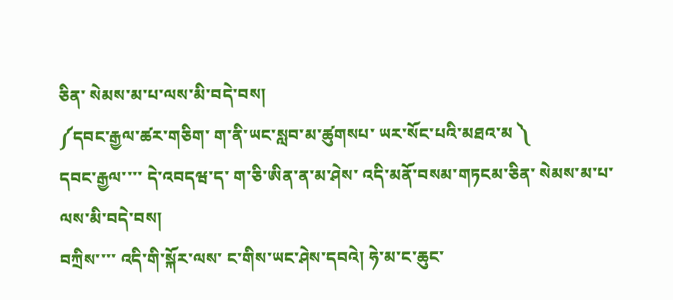ཅིན་ སེམས་མ་པ་ལས་མི་བདེ་བས།
༼དབང་རྒྱལ་ཚར་གཅིག་ ག་ནི་ཡང་སླབ་མ་ཚུགསཔ་ ཡར་སོང་པའི་མཐའ་མ ༽
དབང་རྒྱལ་་་་ དེ་འབདཝ་ད་ ག་ཅི་ཨིན་ན་མ་ཤེས་ འདི་མནོ་བསམ་གཏངམ་ཅིན་ སེམས་མ་པ་ལས་མི་བདེ་བས།
བཀྲིས་་་་ འདི་གི་སྐོར་ལས་ ང་གིས་ཡང་ཤེས་དབའེ། ཧེ་མ་ང་ཆུང་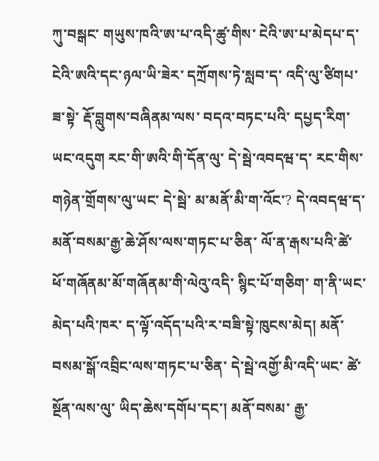ཀུ་བསྒང་ གཡུས་ཁའི་ཨ་པ་འདི་ཚུ་གིས་ ངེའི་ཨ་པ་མེདཔ་ད་ ངེའི་ཨའི་དང་ཉལ་ཡི་ཟེར་ དཀྲོགས་ཏེ་སླབ་ད་ འདི་ལུ་ཙིགཔ་ཟ་སྟེ་ རྡོ་བླུགས་བཞིནམ་ལས་ བདའ་བཏང་པའི་ དཔྱད་རིག་ཡང་འདུག རང་གི་ཨའི་གི་དོན་ལུ་ དེ་སྦེ་འབདཝ་ད་ རང་གིས་གཉེན་གྲོགས་ལུ་ཡང་ དེ་སྦེ་ མ་མནོ་མི་ག་འོང་? དེ་འབདཝ་ད་ མནོ་བསམ་རྒྱ་ཆེ་ཤོས་ལས་གཏང་པ་ཅིན་ ལོ་ན་རྒས་པའི་ཚེ་ ཕོ་གཞོནམ་མོ་གཞོནམ་གི་ལེའུ་འདི་ སྙིང་པོ་གཅིག་ ག་ནི་ཡང་མེད་པའི་ཁར་ ད་ལྟོ་འདོད་པའི་ར་བཟི་སྟེ་ཁུངས་མེད། མནོ་བསམ་སྒོ་འབྲིང་ལས་གཏང་པ་ཅིན་ དེ་སྦེ་འགྱོ་མི་འདི་ཡང་ ཚེ་སྔོན་ལས་ལུ་ ཡིད་ཆེས་དགོཔ་དང་། མནོ་བསམ་ རྒྱ་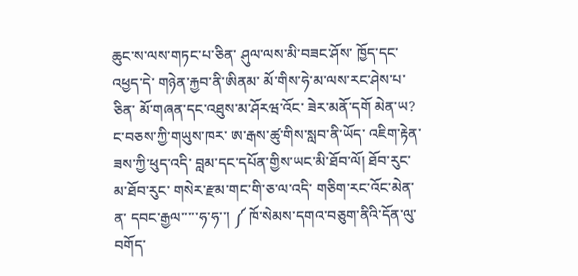ཆུང་ས་ལས་གཏང་པ་ཅིན་ ཤུལ་ལས་མི་བཟང་ཤོས་ ཁྱོད་དང་འཕྱད་དེ་ གཉེན་རྐྱབ་ནི་ཨིནམ་ མོ་གིས་ཧེ་མ་ལས་རང་ཤེས་པ་ཅིན་ མོ་གཞན་དང་འཐུས་མ་ཤོརཝ་འོང་ ཟེར་མནོ་དགོ མེན་ཡ?
ང་བཅས་ཀྱི་གཡུས་ཁར་ ཨ་རྒས་ཚུ་གིས་སླབ་ནི་ཡོད་ འཇིག་རྟེན་ཟས་ཀྱི་ཕུད་འདི་ བླམ་དང་དཔོན་གྱིས་ཡང་མི་ཐོབ་ལོ། ཐོབ་རུང་མ་ཐོབ་རུང་ གསེར་རྫམ་གང་གི་ཅ་ལ་འདི་ གཅིག་རང་འོང་མེན་ན་ དབང་རྒྱལ་་་་་ཧ་ཧ་་། ༼ ཁོ་སེམས་དགའ་བཅུག་ནིའི་དོན་ལུ་ བགོད་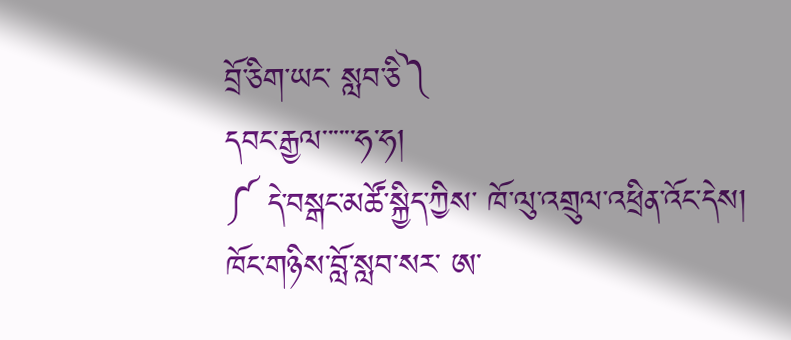བྲོ་ཅིག་ཡང་ སླབ་ཅི༽
དབང་རྒྱལ་་་་་་ཧ་ཧ།
༼ དེ་བསྒང་མཚོ་སྐྱིད་ཀྱིས་ ཁོ་ལུ་འགྲུལ་འཕྲིན་འོང་དེས། ཁོང་གཉིས་བློ་སླབ་སར་ ཨ་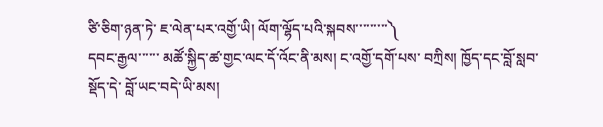ཙི་ཅིག་ཉན་ཏེ་ ཇ་ལེན་པར་འགྱོ་ཡི། ལོག་ལྷོད་པའི་སྐབས་་་་་་་་་༽
དབང་རྒྱལ་་་་་་ མཚོ་སྐྱིད་ཚ་གྱང་ལང་དོ་འོང་ནི་མས། ང་འགྱོ་དགོ་པས་ བཀྲིས། ཁྱོད་དང་བློ་སླབ་སྡོད་དེ་ བློ་ཡང་བདེ་ཡི་མས།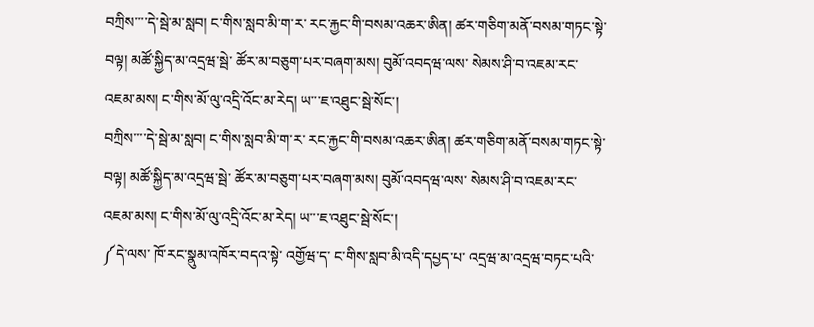བཀྲིས་་་་དེ་སྦེ་མ་སླབ། ང་གིས་སླབ་མི་ག་ར་ རང་རྐྱང་གི་བསམ་འཆར་ཨིན། ཚར་གཅིག་མནོ་བསམ་གཏང་སྟེ་བལྟ། མཚོ་སྐྱིད་མ་འདྲཝ་སྦེ་ ཚོར་མ་བཅུག་པར་བཞག་མས། བུམོ་འབདཝ་ལས་ སེམས་ཤི་བ་འཇམ་རང་འཇམ་མས། ང་གིས་མོ་ལུ་འདྲི་འོང་མ་རེད། ཡ་་་ཇ་འཐུང་སྦེ་སོང་།
བཀྲིས་་་་དེ་སྦེ་མ་སླབ། ང་གིས་སླབ་མི་ག་ར་ རང་རྐྱང་གི་བསམ་འཆར་ཨིན། ཚར་གཅིག་མནོ་བསམ་གཏང་སྟེ་བལྟ། མཚོ་སྐྱིད་མ་འདྲཝ་སྦེ་ ཚོར་མ་བཅུག་པར་བཞག་མས། བུམོ་འབདཝ་ལས་ སེམས་ཤི་བ་འཇམ་རང་འཇམ་མས། ང་གིས་མོ་ལུ་འདྲི་འོང་མ་རེད། ཡ་་་ཇ་འཐུང་སྦེ་སོང་།
༼དེ་ལས་ ཁོ་རང་སྣུམ་འཁོར་བདའ་སྟེ་ འགྱོཝ་ད་ ང་གིས་སླབ་མི་འདི་དཔྱད་པ་ འདྲཝ་མ་འདྲཝ་བཏང་པའི་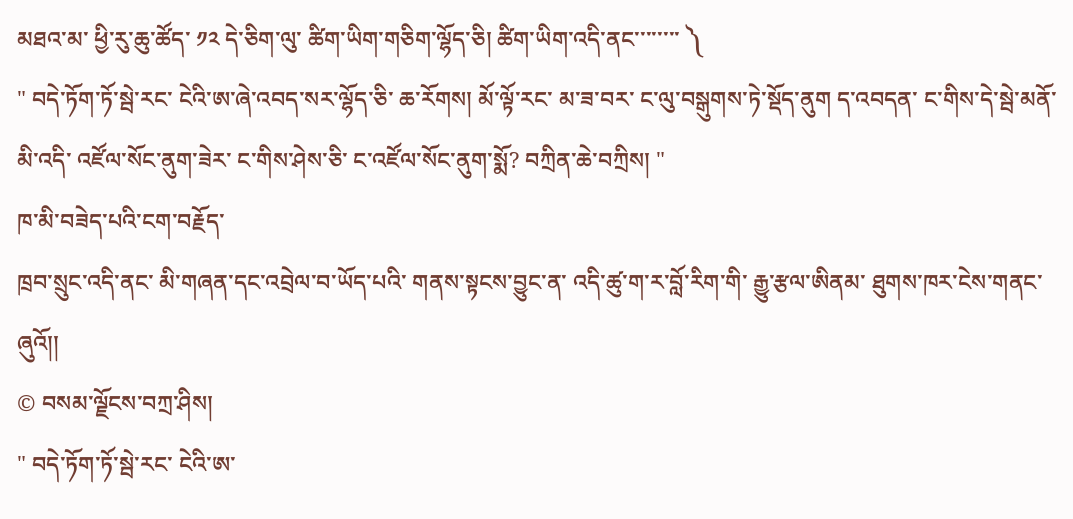མཐའ་མ་ ཕྱི་རུ་ཆུ་ཚོད་ ༡༢ དེ་ཅིག་ལུ་ ཚིག་ཡིག་གཅིག་ལྷོད་ཅི། ཚིག་ཡིག་འདི་ནང་་་་་་་་ ༽
" བདེ་ཏོག་ཏོ་སྦེ་རང་ ངེའི་ཨ་ཞེ་འབད་སར་ལྷོད་ཅི་ ཆ་རོགས། མོ་ལྟོ་རང་ མ་ཟ་བར་ ང་ལུ་བསྒུགས་ཏེ་སྡོད་ནུག ད་འབདན་ ང་གིས་དེ་སྦེ་མནོ་མི་འདི་ འཛོལ་སོང་ནུག་ཟེར་ ང་གིས་ཤེས་ཅི་ ང་འཛོལ་སོང་ནུག་སྨོ? བཀྲིན་ཆེ་བཀྲིས། "
ཁ་མི་བཟེད་པའི་ངག་བརྗོད་
ཁྲབ་སྲུང་འདི་ནང་ མི་གཞན་དང་འབྲེལ་བ་ཡོད་པའི་ གནས་སྟངས་བྱུང་ན་ འདི་ཚུ་ག་ར་བློ་རིག་གི་ རྒྱུ་རྩལ་ཨིནམ་ ཐུགས་ཁར་ངེས་གནང་ཞུའོ།།
© བསམ་ལྗོངས་བཀྲ་ཤིས།
" བདེ་ཏོག་ཏོ་སྦེ་རང་ ངེའི་ཨ་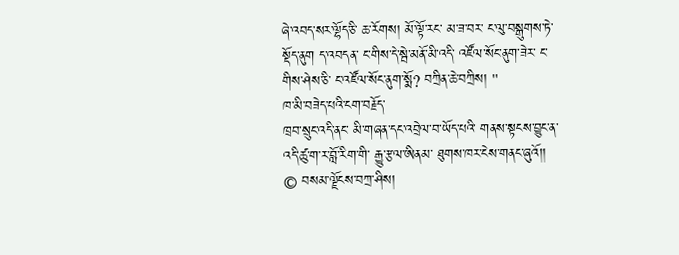ཞེ་འབད་སར་ལྷོད་ཅི་ ཆ་རོགས། མོ་ལྟོ་རང་ མ་ཟ་བར་ ང་ལུ་བསྒུགས་ཏེ་སྡོད་ནུག ད་འབདན་ ང་གིས་དེ་སྦེ་མནོ་མི་འདི་ འཛོལ་སོང་ནུག་ཟེར་ ང་གིས་ཤེས་ཅི་ ང་འཛོལ་སོང་ནུག་སྨོ? བཀྲིན་ཆེ་བཀྲིས། "
ཁ་མི་བཟེད་པའི་ངག་བརྗོད་
ཁྲབ་སྲུང་འདི་ནང་ མི་གཞན་དང་འབྲེལ་བ་ཡོད་པའི་ གནས་སྟངས་བྱུང་ན་ འདི་ཚུ་ག་ར་བློ་རིག་གི་ རྒྱུ་རྩལ་ཨིནམ་ ཐུགས་ཁར་ངེས་གནང་ཞུའོ།།
© བསམ་ལྗོངས་བཀྲ་ཤིས།